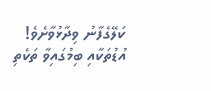ކަލޭގެފާނު ވިދާޅުވާށެވެ! އުޑުތަކާއި ބިމުގައިވާ ތަކެތި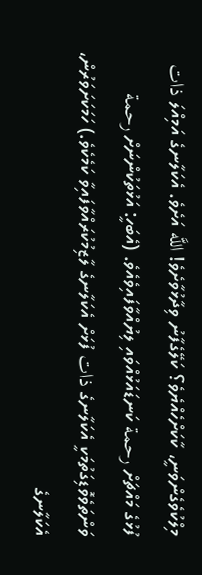މިލްކުވެގެންވަނީ، ކާކަށްހެއްޔެވެ؟ ކަލޭގެފާނު ވިދާޅުވާށެވެ! اللَّه އަށެވެ. އެކަލާނގެ އަމިއްލަ ذات ފުޅުގެ މައްޗަށް رحمة ކަނޑައަޅުއްވައި ލިޔުއްވާފައިވެއެވެ. (އެބަހީ: އަޅުތަކުންނަށް رحمة ވަންތަވެވޮޑިގަތުމަކީ އެކަލާނގެ ذات ފުޅަށް އެކަލާނގެ ލާޒިމުކުރައްވާފައިވާ ކަމެކެވެ.) ހަމަކަށަވަރުން، އެކަލާނގެ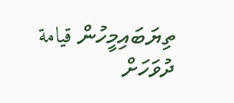ތިޔަބައިމީހުން قيامة ދުވަހަށް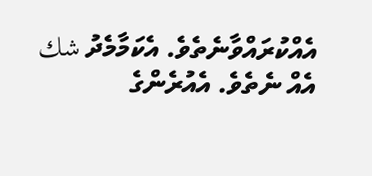އެއްކުރައްވާނެތެވެ. އެކަމާމެދު شك އެއް ނެތެވެ. އެއުރެންގެ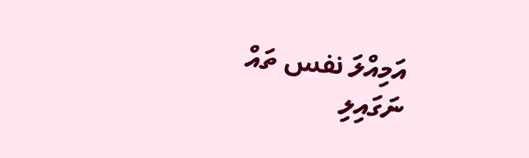އަމިއްލަ نفس ތައް ނަގައިލި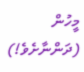މީހުން (ދަންނާށެވެ!)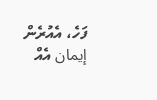ފަހެ، އެއުރެން إيمان އެއް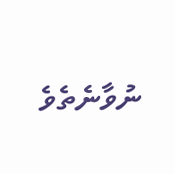ނުވާނެތެވެ